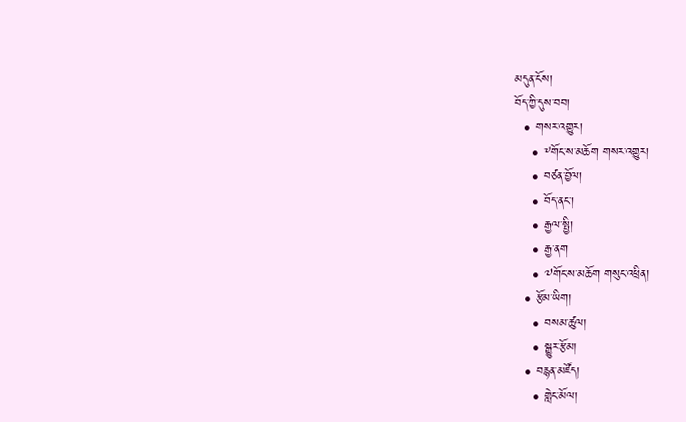མདུན་ངོས།
བོད་ཀྱི་དུས་བབ།
  • གསར་འགྱུར།
    • ༸གོང་ས་མཆོག གསར་འགྱུར།
    • བཙན་བྱོལ།
    • བོད་ནང་།
    • རྒྱལ་སྤྱི།
    • རྒྱ་ནག
    • ༧གོང་ས་མཆོག གསུང་འཕྲིན།
  • རྩོམ་ཡིག།
    • བསམ་ཚུལ།
    • སྒྱུར་རྩོམ།
  • བརྙན་མཛོད།
    • གླེང་མོལ།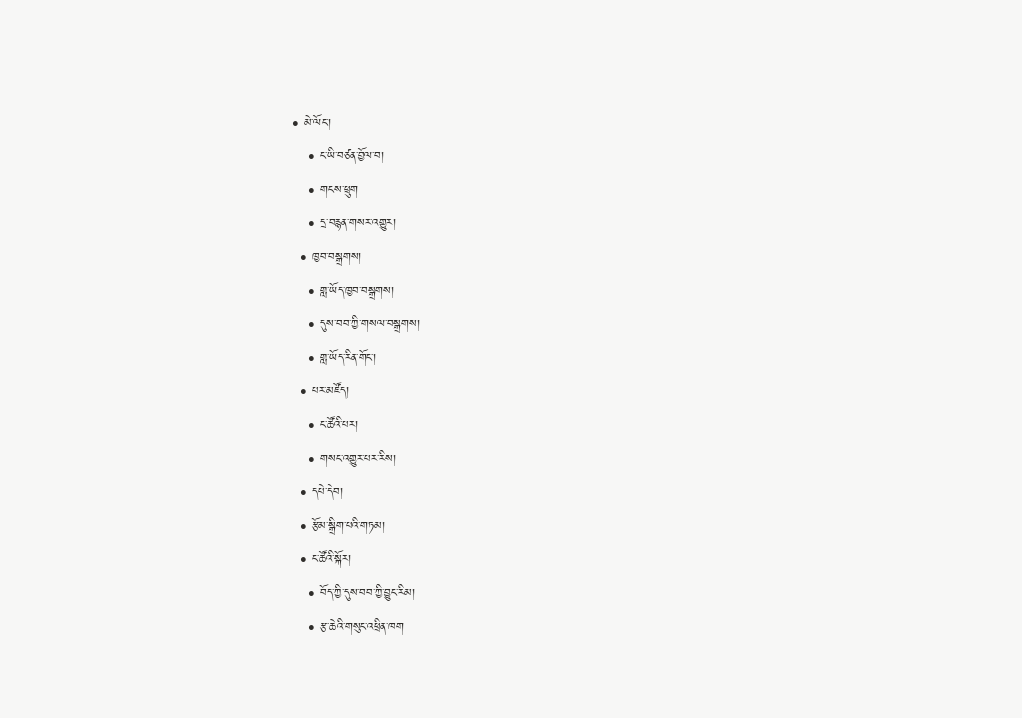• མེ་ལོང་།
    • ང་ཡི་བཙན་བྱོལ་བ།
    • གངས་ཕྲུག
    • དྲ་བརྙན་གསར་འགྱུར།
  • ཁྱབ་བསྒྲགས།
    • གླ་ཡོད་ཁྱབ་བསྒྲགས།
    • དུས་བབ་ཀྱི་གསལ་བསྒྲགས།
    • གླ་ཡོད་རིན་གོང་།
  • པར་མཛོད།
    • ང་ཚོའི་པར།
    • གསང་འགྱུར་པར་རིས།
  • དཔེ་དེབ།
  • རྩོམ་སྒྲིག་པའི་གཏམ།
  • ང་ཚོའི་སྐོར།
    • བོད་ཀྱི་དུས་བབ་ཀྱི་བྱུང་རིམ།
    • རྩ་ཆེའི་གསུང་འཕྲིན་ཁག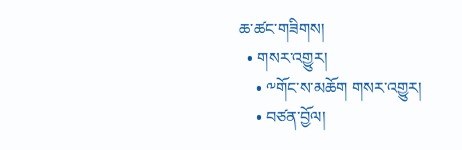ཆ་ཚང་གཟིགས།
  • གསར་འགྱུར།
    • ༸གོང་ས་མཆོག གསར་འགྱུར།
    • བཙན་བྱོལ།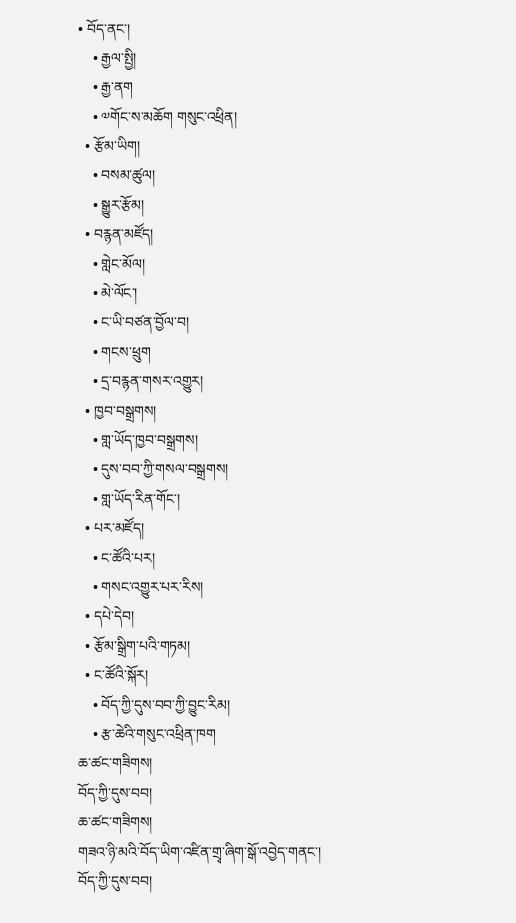• བོད་ནང་།
    • རྒྱལ་སྤྱི།
    • རྒྱ་ནག
    • ༧གོང་ས་མཆོག གསུང་འཕྲིན།
  • རྩོམ་ཡིག།
    • བསམ་ཚུལ།
    • སྒྱུར་རྩོམ།
  • བརྙན་མཛོད།
    • གླེང་མོལ།
    • མེ་ལོང་།
    • ང་ཡི་བཙན་བྱོལ་བ།
    • གངས་ཕྲུག
    • དྲ་བརྙན་གསར་འགྱུར།
  • ཁྱབ་བསྒྲགས།
    • གླ་ཡོད་ཁྱབ་བསྒྲགས།
    • དུས་བབ་ཀྱི་གསལ་བསྒྲགས།
    • གླ་ཡོད་རིན་གོང་།
  • པར་མཛོད།
    • ང་ཚོའི་པར།
    • གསང་འགྱུར་པར་རིས།
  • དཔེ་དེབ།
  • རྩོམ་སྒྲིག་པའི་གཏམ།
  • ང་ཚོའི་སྐོར།
    • བོད་ཀྱི་དུས་བབ་ཀྱི་བྱུང་རིམ།
    • རྩ་ཆེའི་གསུང་འཕྲིན་ཁག
ཆ་ཚང་གཟིགས།
བོད་ཀྱི་དུས་བབ།
ཆ་ཚང་གཟིགས།
གཟའ་ཉི་མའི་བོད་ཡིག་འཛིན་གྲྭ་ཞིག་སྒོ་འབྱེད་གནང་།
བོད་ཀྱི་དུས་བབ།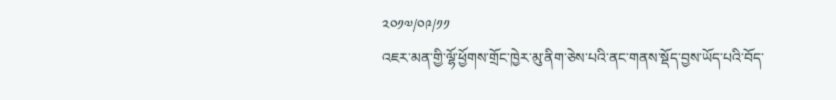༢༠༡༧/༠༩/༡༡
འཇར་མན་གྱི་ལྷོ་ཕྱོགས་གྲོང་ཁྱེར་མུ་ནིག་ཅེས་པའི་ནང་གནས་སྡོད་བྱས་ཡོད་པའི་བོད་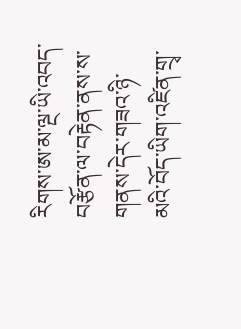རིགས་ཨ་མ་ལྔ་ཡི་འབད་བརྩོན་ལ་བརྟེན་ནས་ས་གནས་དེར་གཟའ་ཉི་མའི་བོད་ཡིག་འཛིན་གྲྭ་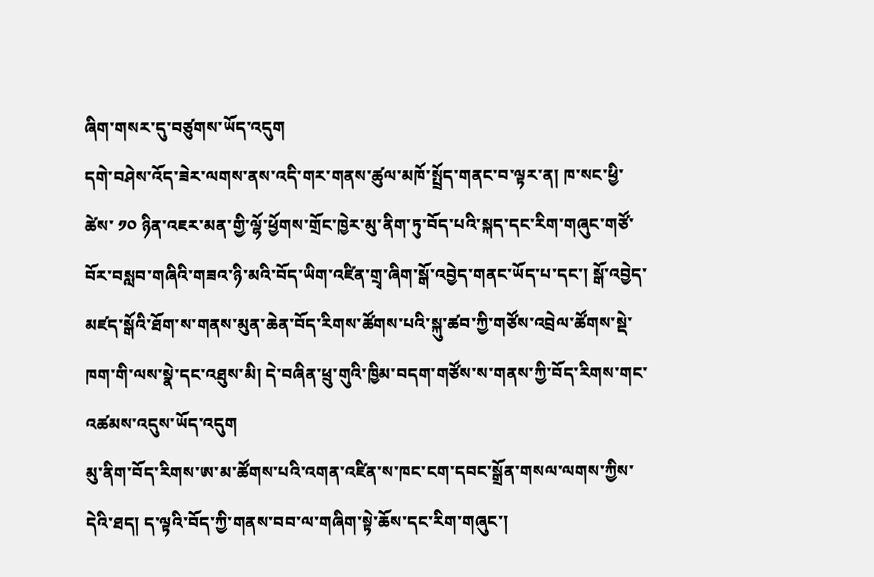ཞིག་གསར་དུ་བཙུགས་ཡོད་འདུག
དགེ་བཤེས་འོད་ཟེར་ལགས་ནས་འདི་གར་གནས་ཚུལ་མཁོ་སྤྲོད་གནང་བ་ལྟར་ན། ཁ་སང་ཕྱི་ཚེས་ ༡༠ ཉིན་འཇར་མན་གྱི་ལྷོ་ཕྱོགས་གྲོང་ཁྱེར་མུ་ནིག་ཏུ་བོད་པའི་སྐད་དང་རིག་གཞུང་གཙོ་བོར་བསླབ་གཞིའི་གཟའ་ཉི་མའི་བོད་ཡིག་འཛིན་གྲྭ་ཞིག་སྒོ་འབྱེད་གནང་ཡོད་པ་དང་། སྒོ་འབྱེད་མཛད་སྒོའི་ཐོག་ས་གནས་མུན་ཆེན་བོད་རིགས་ཚོགས་པའི་སྐུ་ཚབ་ཀྱི་གཙོས་འབྲེལ་ཚོགས་སྡེ་ཁག་གི་ལས་སྣེ་དང་འཐུས་མི། དེ་བཞིན་ཕྲུ་གུའི་ཁྱིམ་བདག་གཙོས་ས་གནས་ཀྱི་བོད་རིགས་གང་འཚམས་འདུས་ཡོད་འདུག
མུ་ནིག་བོད་རིགས་ཨ་མ་ཚོགས་པའི་འགན་འཛིན་ས་ཁང་ངག་དབང་སྒྲོན་གསལ་ལགས་ཀྱིས་དེའི་ཐད། ད་ལྟའི་བོད་ཀྱི་གནས་བབ་ལ་གཞིག་སྟེ་ཆོས་དང་རིག་གཞུང་།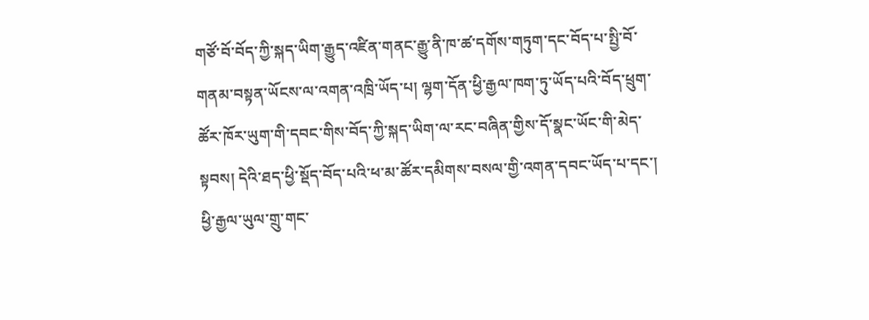གཙོ་བོ་བོད་ཀྱི་སྐད་ཡིག་རྒྱུད་འཛིན་གནང་རྒྱུ་ནི་ཁ་ཚ་དགོས་གཏུག་དང་བོད་པ་སྤྱི་བོ་གནམ་བསྟན་ཡོངས་ལ་འགན་འཁྲི་ཡོད་པ། ལྷག་དོན་ཕྱི་རྒྱལ་ཁག་ཏུ་ཡོད་པའི་བོད་ཕྲུག་ཚོར་ཁོར་ཡུག་གི་དབང་གིས་བོད་ཀྱི་སྐད་ཡིག་ལ་རང་བཞིན་གྱིས་དོ་སྣང་ཡོང་གི་མེད་སྟབས། དེའི་ཐད་ཕྱི་སྡོད་བོད་པའི་ཕ་མ་ཚོར་དམིགས་བསལ་གྱི་འགན་དབང་ཡོད་པ་དང་། ཕྱི་རྒྱལ་ཡུལ་གྲུ་གང་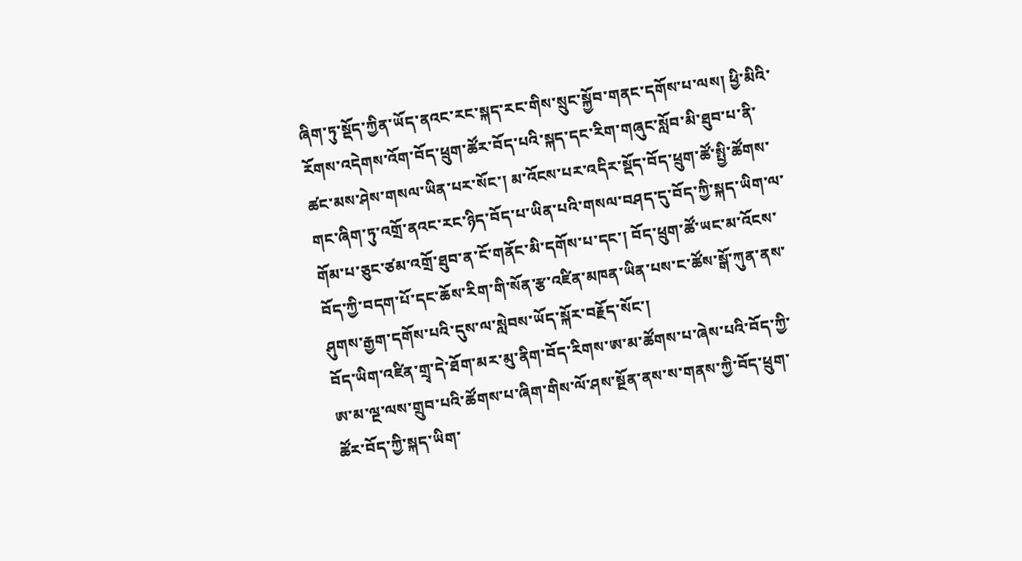ཞིག་ཏུ་སྡོད་ཀྱིན་ཡོད་ནའང་རང་སྐད་རང་གིས་སྲུང་སྐྱོབ་གནང་དགོས་པ་ལས། ཕྱི་མིའི་རོགས་འདེགས་འོག་བོད་ཕྲུག་ཚོར་བོད་པའི་སྐད་དང་རིག་གཞུང་སློབ་མི་ཐུབ་པ་ནི་ཚང་མས་ཤེས་གསལ་ཡིན་པར་སོང་། མ་འོངས་པར་འདིར་སྡོད་བོད་ཕྲུག་ཚོ་སྤྱི་ཚོགས་གང་ཞིག་ཏུ་འགྲོ་ནའང་རང་ཉིད་བོད་པ་ཡིན་པའི་གསལ་བཤད་དུ་བོད་ཀྱི་སྐད་ཡིག་ལ་གོམ་པ་ཅུང་ཙམ་འགྲོ་ཐུབ་ན་ངོ་གནོང་མི་དགོས་པ་དང་། བོད་ཕྲུག་ཚོ་ཡང་མ་འོངས་བོད་ཀྱི་བདག་པོ་དང་ཆོས་རིག་གི་སོན་རྩ་འཛིན་མཁན་ཡིན་པས་ང་ཚོས་སྒོ་ཀུན་ནས་ཤུགས་རྒྱག་དགོས་པའི་དུས་ལ་སླེབས་ཡོད་སྐོར་བརྗོད་སོང་།
བོད་ཡིག་འཛིན་གྲྭ་དེ་ཐོག་མར་མུ་ནིག་བོད་རིགས་ཨ་མ་ཚོགས་པ་ཞེས་པའི་བོད་ཀྱི་ཨ་མ་ལྔ་ལས་གྲུབ་པའི་ཚོགས་པ་ཞིག་གིས་ལོ་ཤས་སྔོན་ནས་ས་གནས་ཀྱི་བོད་ཕྲུག་ཚོར་བོད་ཀྱི་སྐད་ཡིག་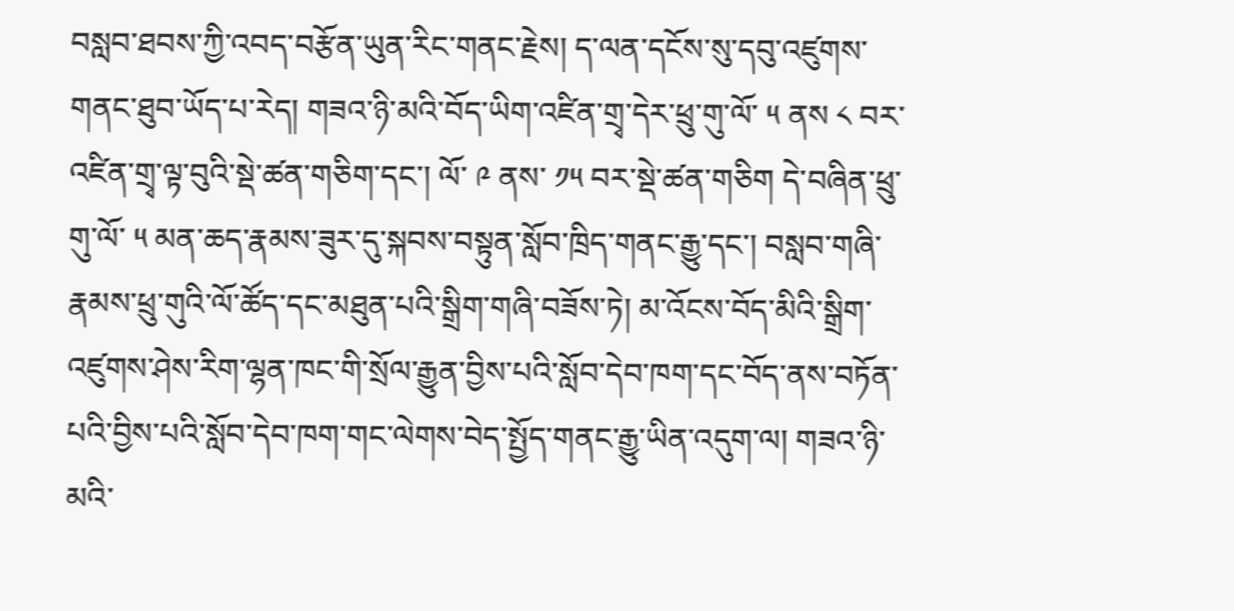བསླབ་ཐབས་ཀྱི་འབད་བརྩོན་ཡུན་རིང་གནང་རྗེས། ད་ལན་དངོས་སུ་དབུ་འཛུགས་གནང་ཐུབ་ཡོད་པ་རེད། གཟའ་ཉི་མའི་བོད་ཡིག་འཛིན་གྲྭ་དེར་ཕྲུ་གུ་ལོ་ ༥ ནས ༨ བར་འཛིན་གྲྭ་ལྟ་བུའི་སྡེ་ཚན་གཅིག་དང་། ལོ་ ༩ ནས་ ༡༥ བར་སྡེ་ཚན་གཅིག དེ་བཞིན་ཕྲུ་གུ་ལོ་ ༥ མན་ཆད་རྣམས་ཟུར་དུ་སྐབས་བསྟུན་སློབ་ཁྲིད་གནང་རྒྱུ་དང་། བསླབ་གཞི་རྣམས་ཕྲུ་གུའི་ལོ་ཚོད་དང་མཐུན་པའི་སྒྲིག་གཞི་བཟོས་ཏེ། མ་འོངས་བོད་མིའི་སྒྲིག་འཛུགས་ཤེས་རིག་ལྷན་ཁང་གི་སྲོལ་རྒྱུན་བྱིས་པའི་སློབ་དེབ་ཁག་དང་བོད་ནས་བཏོན་པའི་བྱིས་པའི་སློབ་དེབ་ཁག་གང་ལེགས་བེད་སྤྱོད་གནང་རྒྱུ་ཡིན་འདུག་ལ། གཟའ་ཉི་མའི་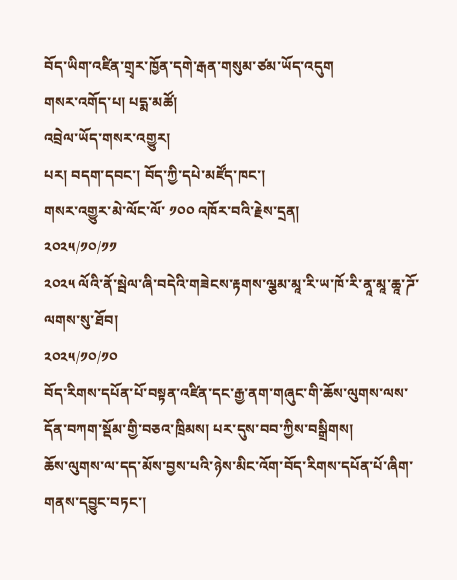བོད་ཡིག་འཛིན་གྲྭར་ཁྱོན་དགེ་རྒན་གསུམ་ཙམ་ཡོད་འདུག
གསར་འགོད་པ། པདྨ་མཚོ།
འབྲེལ་ཡོད་གསར་འགྱུར།
པར། བདག་དབང་། བོད་ཀྱི་དཔེ་མཛོད་ཁང་།
གསར་འགྱུར་མེ་ལོང་ལོ་ ༡༠༠ འཁོར་བའི་རྗེས་དྲན།
༢༠༢༥/༡༠/༡༡
༢༠༢༥ ལོའི་ནོ་སྦེལ་ཞི་བདེའི་གཟེངས་རྟགས་ལྕམ་མཱ་རི་ཡ་ཁོ་རི་ནཱ་མཱ་ཆཱ་ཌོ་ལགས་སུ་ཐོབ།
༢༠༢༥/༡༠/༡༠
བོད་རིགས་དཔོན་པོ་བསྟན་འཛིན་དང་རྒྱ་ནག་གཞུང་གི་ཆོས་ལུགས་ལས་དོན་བཀག་སྡོམ་གྱི་བཅའ་ཁྲིམས། པར་དུས་བབ་ཀྱིས་བསྒྲིགས།
ཆོས་ལུགས་ལ་དད་མོས་བྱས་པའི་ཉེས་མིང་འོག་བོད་རིགས་དཔོན་པོ་ཞིག་གནས་དབྱུང་བཏང་།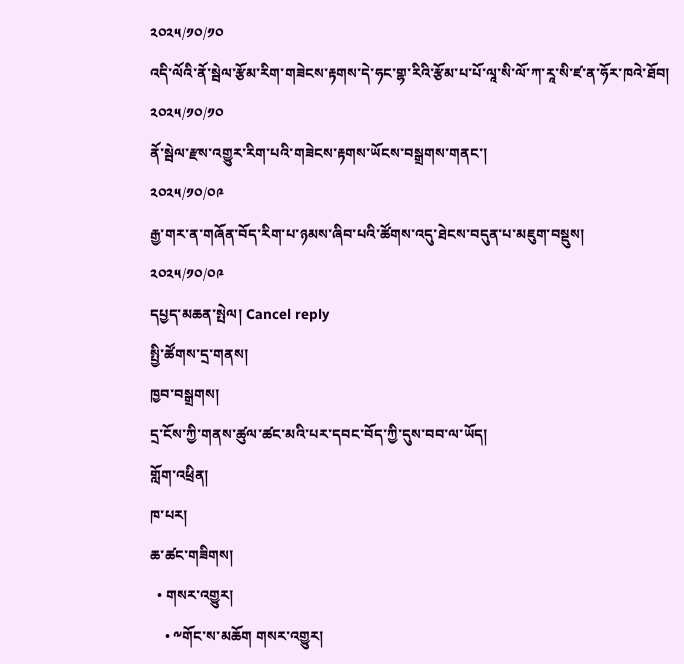༢༠༢༥/༡༠/༡༠
འདི་ལོའི་ནོ་སྦེལ་རྩོམ་རིག་གཟེངས་རྟགས་དེ་ཧང་གྷ་རིའི་རྩོམ་པ་པོ་ལཱ་སི་ལོ་ཀ་རཱ་སི་ཛ་ན་ཧོར་ཁའེ་ཐོབ།
༢༠༢༥/༡༠/༡༠
ནོ་སྦེལ་རྫས་འགྱུར་རིག་པའི་གཟེངས་རྟགས་ཡོངས་བསྒྲགས་གནང་།
༢༠༢༥/༡༠/༠༩
རྒྱ་གར་ན་གཞོན་བོད་རིག་པ་ཉམས་ཞིབ་པའི་ཚོགས་འདུ་ཐེངས་བདུན་པ་མཇུག་བསྡུས།
༢༠༢༥/༡༠/༠༩
དཔྱད་མཆན་སྤེལ། Cancel reply
སྤྱི་ཚོགས་དྲ་གནས།
ཁྱབ་བསྒྲགས།
དྲ་ངོས་ཀྱི་གནས་ཚུལ་ཚང་མའི་པར་དབང་བོད་ཀྱི་དུས་བབ་ལ་ཡོད།
གློག་འཕྲིན།
ཁ་པར།
ཆ་ཚང་གཟིགས།
  • གསར་འགྱུར།
    • ༸གོང་ས་མཆོག གསར་འགྱུར།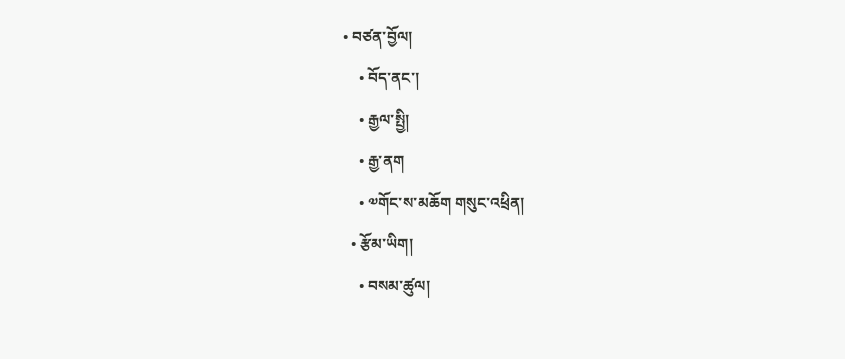• བཙན་བྱོལ།
    • བོད་ནང་།
    • རྒྱལ་སྤྱི།
    • རྒྱ་ནག
    • ༧གོང་ས་མཆོག གསུང་འཕྲིན།
  • རྩོམ་ཡིག།
    • བསམ་ཚུལ།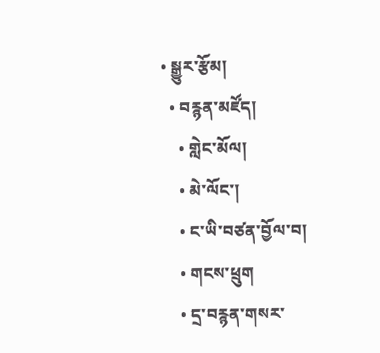• སྒྱུར་རྩོམ།
  • བརྙན་མཛོད།
    • གླེང་མོལ།
    • མེ་ལོང་།
    • ང་ཡི་བཙན་བྱོལ་བ།
    • གངས་ཕྲུག
    • དྲ་བརྙན་གསར་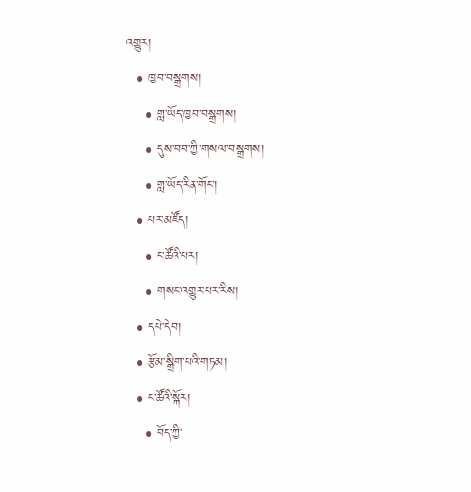འགྱུར།
  • ཁྱབ་བསྒྲགས།
    • གླ་ཡོད་ཁྱབ་བསྒྲགས།
    • དུས་བབ་ཀྱི་གསལ་བསྒྲགས།
    • གླ་ཡོད་རིན་གོང་།
  • པར་མཛོད།
    • ང་ཚོའི་པར།
    • གསང་འགྱུར་པར་རིས།
  • དཔེ་དེབ།
  • རྩོམ་སྒྲིག་པའི་གཏམ།
  • ང་ཚོའི་སྐོར།
    • བོད་ཀྱི་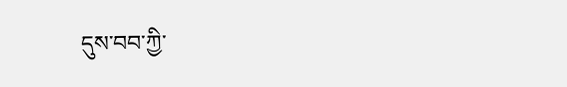དུས་བབ་ཀྱི་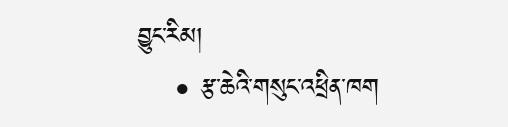བྱུང་རིམ།
    • རྩ་ཆེའི་གསུང་འཕྲིན་ཁག